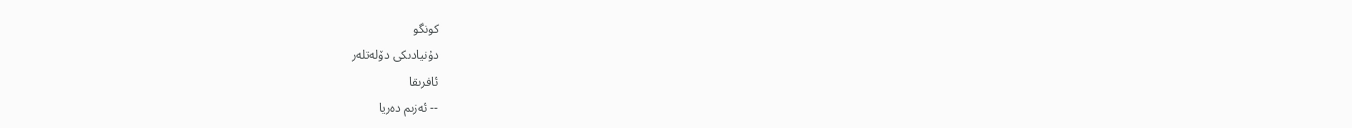كونگو
دۇنيادىكى دۆلەتلەر
ئافرىقا
-- ئەزىم دەريا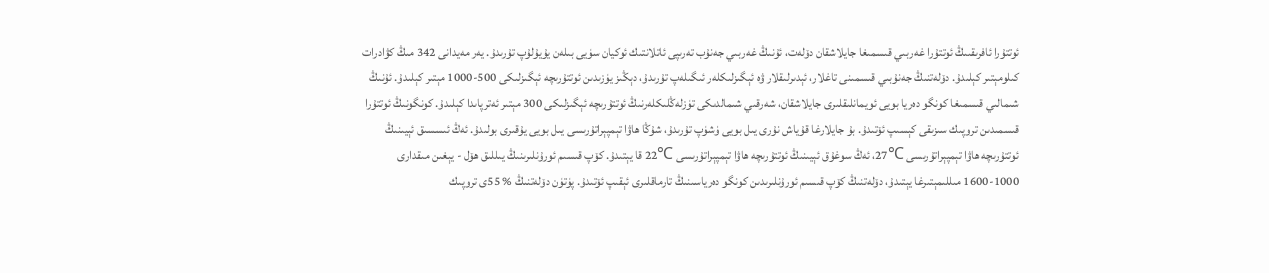ئوتتۇرا ئافرىقىىڭ ئوتتۇرا غەربىي قىسمىغا جايلاشقان دۆلەت، ئۇنىڭ غەربىي جەنۇب تەرىپى ئاتلانتىك ئوكيان سۈيى بىلەن يۇيۇلۇپ تۇرىدۇ. يەر مەيدانى 342 مىڭ كۋادرات كىلومېتىر كېلىدۇ. دۆلەتنىڭ جەنۇبىي قىسمىنى تاغلار، ئېدىرلىقلار ۋە ئېگىزلىكلەر ئىگىلەپ تۇرىدۇ، دېڭىز يۈزىدىن ئوتتۇرىچە ئېگىزلىكى 500-1000 مېتىر كېلىدۇ. ئۇنىڭ شىمالىي قىسمىغا كونگو دەريا بويى ئويمانلىقلىرى جايلاشقان، شەرقىي شىمالدىكى تۈزلەڭلىكلەرنىڭ ئوتتۇرىچە ئېگىزلىكى 300 مېتىر ئەترپاىدا كېلىدۇ. كونگونىڭ ئوتتۇرا قىسمىدىن تروپىك سىزىقى كېسىپ ئۆتىدۇ. بۇ جايلارغا قۇياش نۇرى يىل بويى ۈشۈپ تۇرىدۇ، شۇڭا ھاۋا تېمپېراتۇرىسى يىل بويى يۇقىرى بولىدۇ. ئەڭ ئىسسىق ئېيىنىڭ ئوتتۇرىچە ھاۋا تېمپېراتۇرىسى ℃27، ئەڭ سوغۇق ئېيىنىڭ ئوتتۇرىچە ھاۋا تېمپېراتۇرىسى ℃22 قا يېتىدۇ. كۆپ قىسىم ئورۇنلىرىنىڭ يىللىق ھۆل - يېغىن مىقدارى 1000-1600 مىللىمېتىرغا يېتىدۇ، دۆلەتنىڭ كۆپ قىسىم ئورۇنلىرىدىن كونگو دەرياسىنىڭ تارماقلىرى ئېقىپ ئۆتىدۇ. پۈتۈن دۆلەتنىڭ % 55ى تروپىك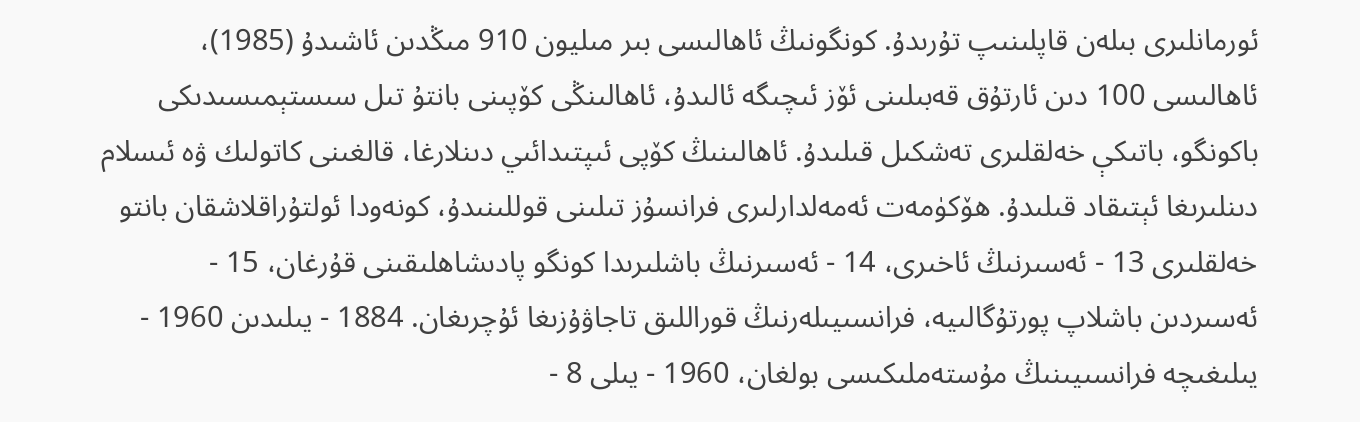ئورمانلىرى بىلەن قاپلىنىپ تۇرىدۇ. كونگونىڭ ئاھالىسى بىر مىليون 910 مىڭدىن ئاشىدۇ (1985)، ئاھالىسى 100 دىن ئارتۇق قەبىلىنى ئۆز ئىچىگە ئالىدۇ، ئاھالىنڭى كۆپىنى بانتۇ تىل سىستېمىسىدىكى باكونگو، باتىكې خەلقلىرى تەشكىل قىلىدۇ. ئاھالىنىڭ كۆپى ئىپتىدائىي دىنلارغا، قالغىنى كاتولىك ۋە ئىسلام دىنلىرىغا ئېتىقاد قىلىدۇ. ھۆكۈمەت ئەمەلدارلىرى فرانسۇز تىلىنى قوللىنىدۇ، كونەودا ئولتۇراقلاشقان بانتو خەلقلىرى 13 - ئەسىرنىڭ ئاخىرى، 14 - ئەسىرنىڭ باشلىرىدا كونگو پادىشاھلىقىنى قۇرغان، 15 - ئەسىردىن باشلاپ پورتۇگالىيە، فرانسىيىلەرنىڭ قوراللىق تاجاۋۇزىغا ئۇچرىغان. 1884 - يىلىدىن 1960 - يىلىغىچە فرانسىيىنىڭ مۇستەملىكىسى بولغان، 1960 - يىلى 8 -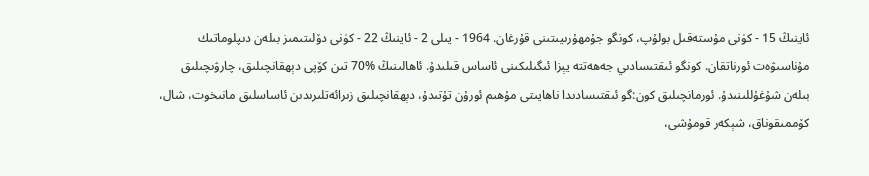ئاينىڭ 15 - كۈنى مۇستەقىل بولۇپ، كونگو جۇمھۇرىيىتىنى قۇرغان. 1964 - يىلى 2 - ئاينىڭ 22 - كۈنى دۆلىتىمىز بىلەن دىپلوماتىك مۇناسىۋەت ئورناتقان. كونگو ئىقتىسادىي جەھەتتە يېزا ئىگىلىكىنى ئاساس قىلىدۇ. ئاھالىنىڭ %70 تىن كۆپى دېھقانچىلىق، چارۋىچىلىق بىلەن شۇغۇللىنىدۇ. ئورمانچىلىق كون:گو ئىقتىسادىدا ناھايىتى مۇھىم ئورۇن تۇتىدۇ، دېھقانچىلىق زىرائەتلىرىدىن ئاساسلىق مانىخوت، شال، كۆممىقوناق، شېكەر قومۇشى،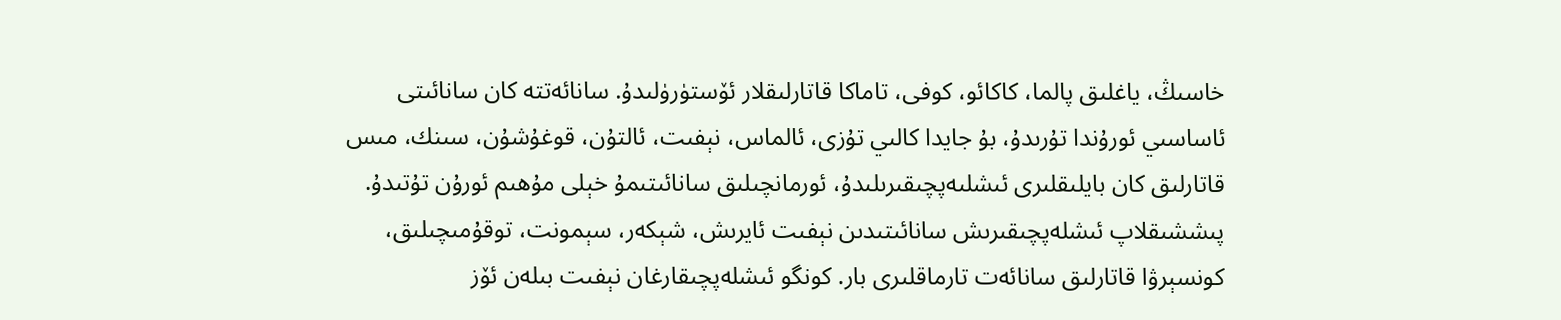خاسىڭ، ياغلىق پالما، كاكائو، كوفى، تاماكا قاتارلىقلار ئۆستۈرۈلىدۇ. سانائەتتە كان سانائىتى ئاساسىي ئورۇندا تۇرىدۇ، بۇ جايدا كالىي تۇزى، ئالماس، نېفىت، ئالتۇن، قوغۇشۇن، سىنك، مىس قاتارلىق كان بايلىقلىرى ئىشلىەپچىقىرىلىدۇ، ئورمانچىلىق سانائىتىمۇ خېلى مۇھىم ئورۇن تۇتىدۇ. پىششىقلاپ ئىشلەپچىقىرىش سانائىتىدىن نېفىت ئايرىش، شېكەر، سېمونت، توقۇمىچىلىق، كونسېرۋا قاتارلىق سانائەت تارماقلىرى بار. كونگو ئىشلەپچىقارغان نېفىت بىلەن ئۆز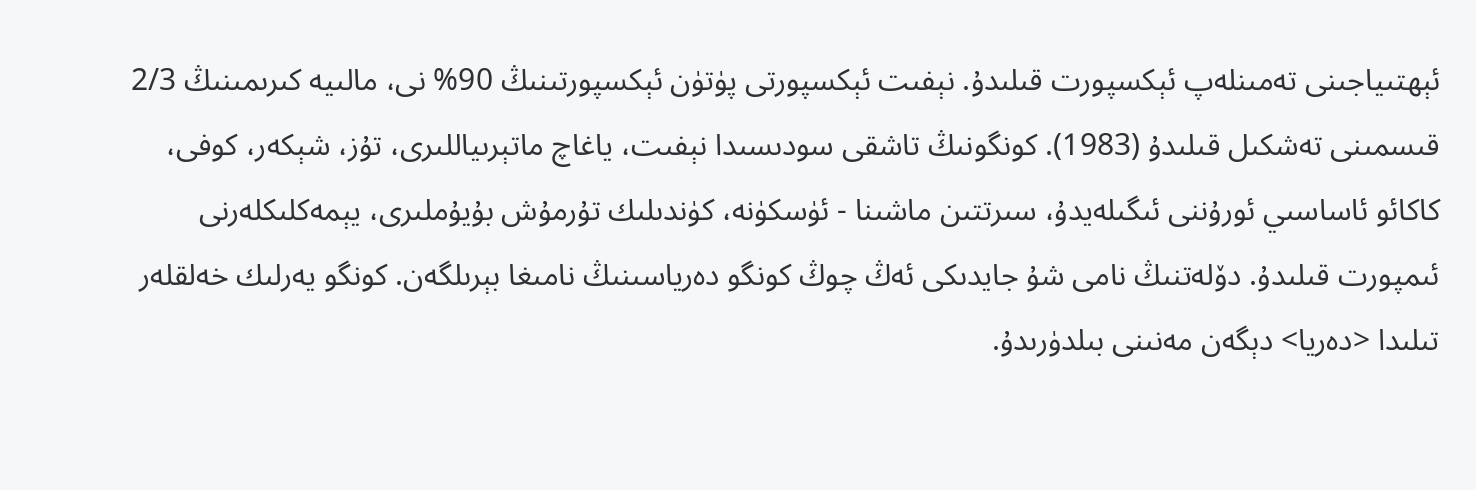ئېھتىياجىنى تەمىنلەپ ئېكسپورت قىلىدۇ. نېفىت ئېكسپورتى پۈتۈن ئېكسپورتىنىڭ 90% نى، مالىيە كىرىمىنىڭ 2/3 قىسمىنى تەشكىل قىلىدۇ (1983). كونگونىڭ تاشقى سودىسىدا نېفىت، ياغاچ ماتېرىياللىرى، تۇز، شېكەر، كوفى، كاكائو ئاساسىي ئورۇننى ئىگىلەيدۇ، سىرتتىن ماشىنا - ئۈسكۈنە، كۈندىلىك تۇرمۇش بۇيۇملىرى، يېمەكلىكلەرنى ئىمپورت قىلىدۇ. دۆلەتنىڭ نامى شۇ جايدىكى ئەڭ چوڭ كونگو دەرياسىنىڭ نامىغا بېرىلگەن. كونگو يەرلىك خەلقلەر تىلىدا <دەريا> دېگەن مەنىنى بىلدۈرىدۇ.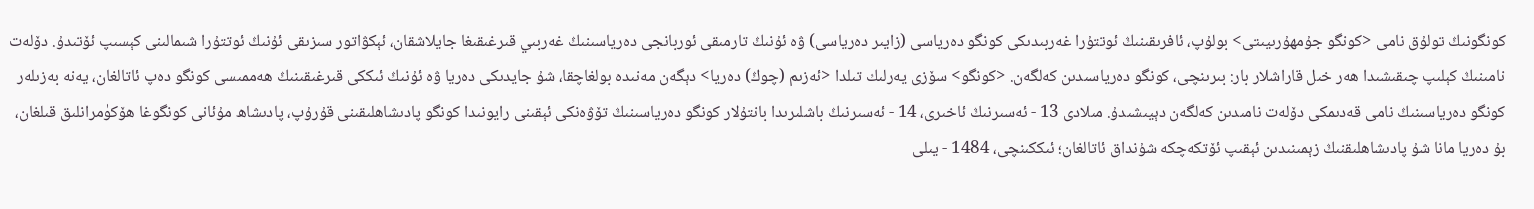كونگونىڭ تولۇق نامى <كونگو جۇمھۇرىيىتى> بولۇپ، ئافرىقىنىڭ ئوتتۇرا غەربىدىكى كونگو دەرياسى (زايىر دەرياسى) ۋە ئۇنىڭ تارمىقى ئوربانجى دەرياسىنىڭ غەربىي قىرغىقىغا جايلاشقان، ئېكۋاتور سىزىقى ئۇنىڭ ئوتتۇرا شىمالىنى كېسىپ ئۆتىدۇ. دۆلەت نامىنىڭ كېلىپ چىقىشىدا ھەر خىل قاراشلار بار: بىرىنچى، كونگو دەرياسىدىن كەلگەن. <كونگو> سۆزى يەرلىك تىلدا <ئەزىم (چوڭ) دەريا> دېگەن مەنىدە بولغاچقا، شۇ جايدىكى دەريا ۋە ئۇنىڭ ئىككى قىرغىقىنىڭ ھەممىسى كونگو دەپ ئاتالغان، يەنە بەزىلەر كونگو دەرياسىنىڭ نامى قەدىمكى دۆلەت نامىدىن كەلگەن دېيىشىدۇ. مىلادى 13 - ئەسىرنىڭ ئاخىرى، 14 - ئەسىرنىڭ باشلىرىدا بانتۇلار كونگو دەرياسىنىڭ تۆۋەنكى ئېقىنى رايونىدا كونگو پادىشاھلىقىنى قۇرۇپ، پادىشاھ مۇئانى كونگوغا ھۆكۈمرانلىق قىلغان، بۇ دەريا مانا شۇ پادىشاھلىقنىڭ زېمىنىدىن ئېقىپ ئۆتكەچكە شۇنداق ئاتالغان؛ ئىككىنچى، 1484 - يىلى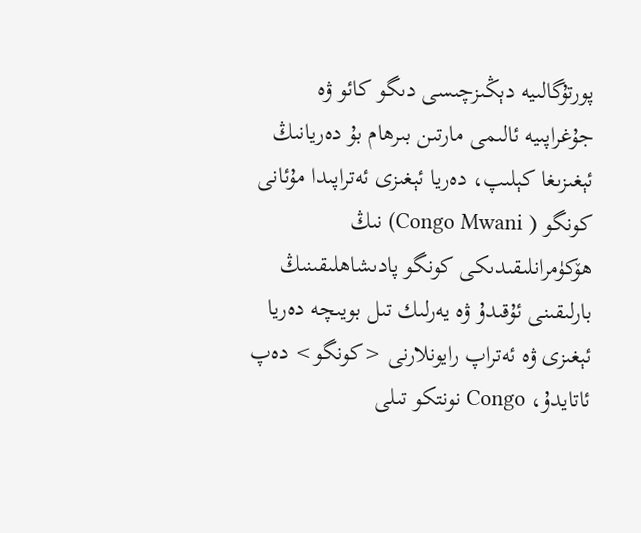پورتۇگالىيە دېڭىزچىسى دىگو كائو ۋە جۇغراپىيە ئالىمى مارتىن بىرھام بۇ دەريانىڭ ئېغىزىغا كېلىپ، دەريا ئېغىزى ئەتراپىدا مۇئانى كونگو ( Congo Mwani) نىڭ ھۆكۈمرانلىقىدىكى كونگو پادىشاھلىقىنىڭ بارلىقىنى ئۇقىدۇ ۋە يەرلىك تىل بويىچە دەريا ئېغىزى ۋە ئەتراپ رايونلارنى <كونگو> دەپ ئاتايدۇ، Congo نونتكو تىلى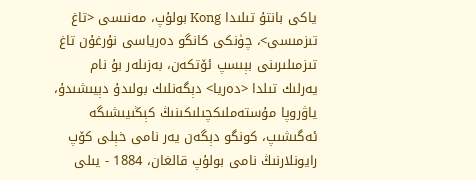ياكى بانتۇ تىلىدا Kong بولۇپ، مەنىسى <تاغ تىزمىسى>، چۈنكى كانگو دەرياسى نۇرغۇن تاغ تىزمىلىرىنى بېىسپ ئۆتكەن، بەزىلەر بۇ نام يەرلىك تىلدا <دەريا> دېگەنلىك بولىدۇ دېيىشىدۇ، ياۋروپا مۇستەملىكچىلىكىنىڭ كېڭىيىشىگە ئەگىشىپ، كونگو دېگەن يەر نامى خېلى كۆپ رايونلارنىڭ نامى بولۇپ قالغان، 1884 - يىلى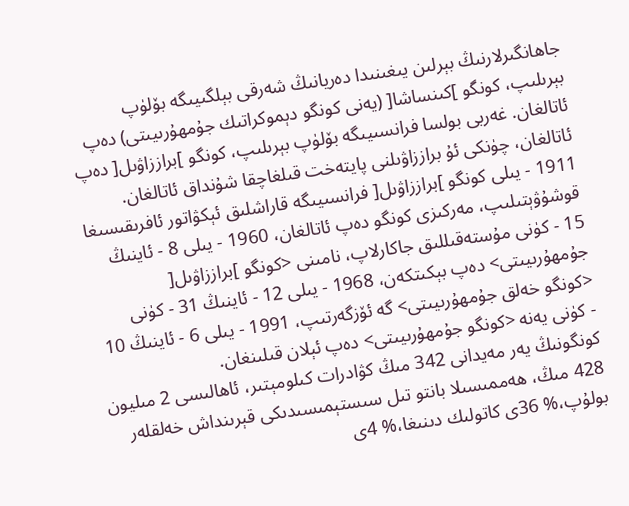جاھانگىرلارنىڭ بېرلىن يىغىنىدا دەريانىڭ شەرقى بېلگىيىگە بۆلۈپ بېرىلىپ، كونگو ]كىنساشا[ (يەنى كونگو دېموكراتىك جۇمھۇرىيىتى) دەپ ئاتالغان. غەربى بولسا فرانسىيىگە بۆلۈپ بېرىلىپ، كونگو ]براززاۋىل[ دەپ ئاتالغان، چۈنكى ئۇ براززاۋىلنى پايتەخت قىلغاچقا شۇنداق ئاتالغان. 1911 - يىلى كونگو ]براززاۋىل[ فرانسىيىگە قاراشلىق ئېكۋاتور ئافرىقىسىغا قوشۇۋېتىلىپ، مەركىزى كونگو دەپ ئاتالغان، 1960 - يىلى 8 - ئاينىڭ 15 - كۈنى مۇستەقىللىق جاكارلاپ، نامىنى <كونگو ]براززاۋىل[ جۇمھۇرىيىتى> دەپ بېكىتكەن، 1968 - يىلى 12 - ئاينىڭ 31 - كۈنى <كونگو خەلق جۇمھۇرىيىتى> گە ئۆزگەرتىپ، 1991 - يىلى 6 - ئاينىڭ 10 - كۈنى يەنە <كونگو جۇمھۇرىيىتى> دەپ ئېلان قىلىنغان.
كونگونىڭ يەر مەيدانى 342 مىڭ كۋادرات كىلومېتىر، ئاھالىسى 2 مىليون 428 مىڭ، ھەممىسىلا بانتو تىل سىستېمىسىدىكى قېرىنداش خەلقلەر بولۇپ،% 36ى كاتولىك دىنىغا،% 4ى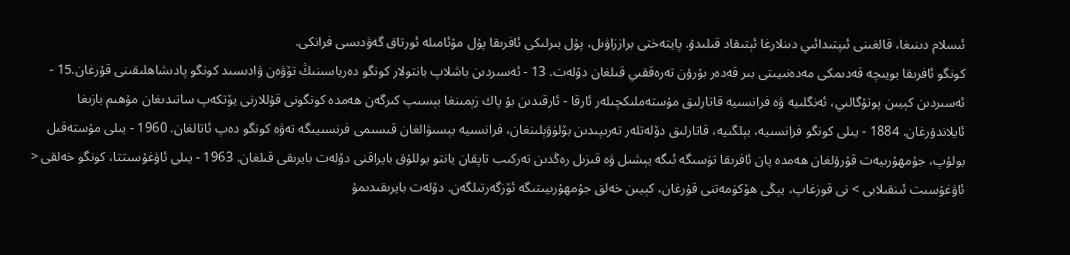ئىسلام دىنىغا، قالغىنى ئىپتىدائىي دىنلارغا ئېتىقاد قىلىدۇ. پايتەختى براززاۋىل، پۇل بىرلىكى ئافرىقا پۇل مۇئامىلە ئورتاق گەۋدىسى فرانكى.
كونگو ئافرىقا بويىچە قەدىمكى مەدەنىيىتى بىر قەدەر بۇرۇن تەرەققىي قىلغان دۆلەت. 13 - ئەسىردىن باشلاپ بانتولار كونگو دەرياسىنىڭ تۆۋەن ۋادىسىد كونگو پادىشاھلىقىنى قۇرغان.15 - ئەسىردىن كېيىن پوتۇگالىي، ئەنگلىيە ۋە فرانسىيە قاتارلىق مۇستەملىكچىلەر ئارقا - ئارقىدىن بۇ پاك زېمىنغا بېسىپ كىرگەن ھەمدە كونگونى قۇللارنى يۆتكەپ ساتىدىغان مۇھىم بازىغا ئايلاندۇرغان. 1884 - يىلى كونگو فرانسىيە، بېلگىيە، قاتارلىق دۆلەتلەر تەرىپىدىن بۆلۈۋېلىنغان، فرانسىيە بېسىۋالغان قىسىمى فرنسىيىگە تەۋە كونگو دەپ ئاتالغان. 1960 - يىلى مۇستەقىل بولۇپ، جۇمھۇرىيەت قۇرۇلغان ھەمدە پان ئافرىقا تۈسىگە ئىگە يېشىل ۋە قىزىل رەڭدىن تەركىب تاپقان يانتو يوللۇق بايراقنى دۆلەت بايرىقى قىلغان. 1963 - يىلى ئاۋغۇسىتتا، كونگو خەلقى < ئاۋغۇسىت ئىنقىلابى > نى قوزغاپ، يېڭى ھۆكۈمەتنى قۇرغان، كېيىن خەلق جۇمھۇرىيىتىگە ئۆزگەرتىلگەن. دۆلەت بايرىقىدىمۇ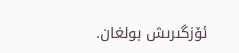ئۆزگىرىش بولغان.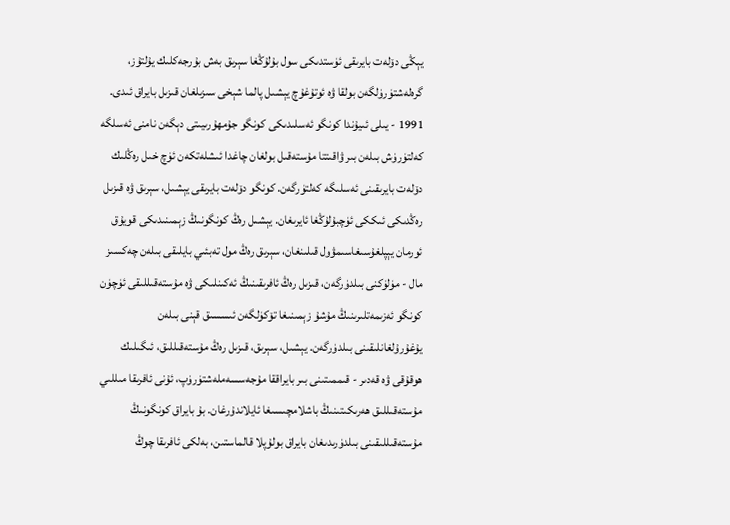يېڭى دۆلەت بايرىقى ئۈستدىكى سول بۇلۇڭغا سېرىق بەش بۇرجەكلىك يۇلتۇز، گرەلەشتۈرۈلگەن بولقا ۋە ئوتۇغۇچ يېشىل پالما شېخى سىزىلغان قىزىل بايراق ئىدى. 1991 - يىلى ئىيۇندا كونگو ئەسلىدىكى كونگو جۇمھۇرىيىتى دېگەن نامنى ئەسلگە كەلتۈرۈش بىلەن بىر ۋاقىتتا مۇستەقىل بولغان چاغدا ئىشلەتكەن ئۈچ خىل رەڭلىك دۆلەت بايرىقىنى ئەسلىگە كەلتۈرگەن. كونگو دۆلەت بايرىقى يېشىل، سېرىق ۋە قىزىل رەڭدىكى ئىككى ئۈچبۇلۇڭغا ئايرىغان. يېشىل رەڭ كونگونىڭ زېمىنىدىكى قويۇق ئورمان يېپلغۇسىغاسىمۋول قىلىنغان، سېرىق رەڭ مول تەبئىي بايلىقى بىلەن چەكسىز مال - مۈلۈكنى بىلدۈرگەن، قىزىل رەڭ ئافرىقىنىڭ ئەكىنلىكى ۋە مۇستەقىللىقى ئۈچۈن كونگو ئەزىمەتلىرىنىڭ مۇشۇ زېمىنىغا تۆكۈلگەن ئىسسىق قېنى بىلەن يۇغۇرۇلغانلىقىنى بىلدۈرگەن. يېشىل، سېرىق، قىزىل رەڭ مۇستەقىللىق، ئىگىلىك ھوقۇقى ۋە قەدىر - قىممىتىنى بىر بايراققا مۇجەسسەملەشتۈرۈپ، ئۇنى ئافرىقا مىللىي مۇستەقىللىق ھەرىكىتىنىڭ باشلامچىسىغا ئايلاندۇرغان. بۇ بايراق كونگونىڭ مۇستەقىللىقىنى بىلدۈرىدىغان بايراق بولۇپلا قالماستىن، بەلكى ئافرىقا چوڭ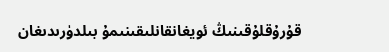قۇرۇقلۇقىنىڭ ئويغانقانلىقىنىمۇ بىلدۈرىدىغان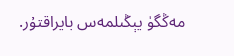مەڭگۈ يېڭىلمەس بايراقتۇر.